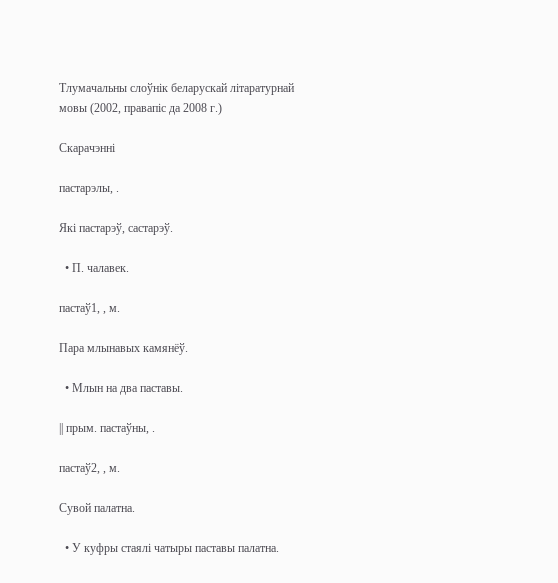Тлумачальны слоўнік беларускай літаратурнай мовы (2002, правапіс да 2008 г.)

Скарачэнні

пастарэлы, .

Які пастарэў, састарэў.

  • П. чалавек.

пастаў1, , м.

Пара млынавых камянёў.

  • Млын на два паставы.

|| прым. пастаўны, .

пастаў2, , м.

Сувой палатна.

  • У куфры стаялі чатыры паставы палатна.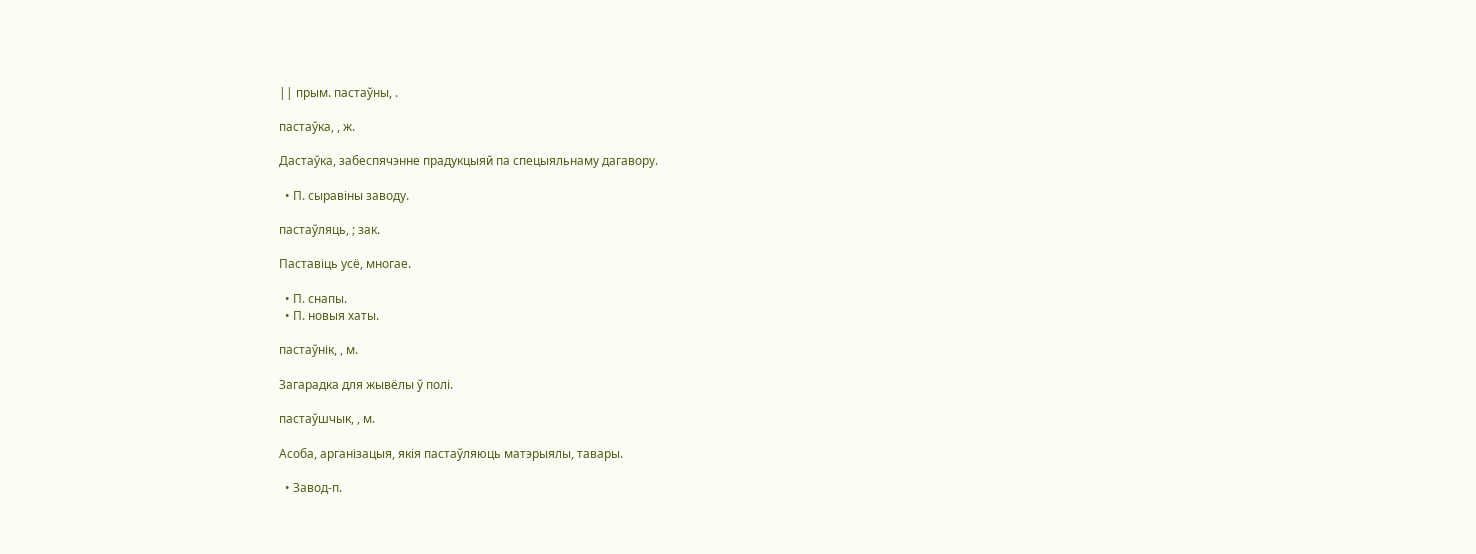|| прым. пастаўны, .

пастаўка, , ж.

Дастаўка, забеспячэнне прадукцыяй па спецыяльнаму дагавору.

  • П. сыравіны заводу.

пастаўляць, ; зак.

Паставіць усё, многае.

  • П. снапы.
  • П. новыя хаты.

пастаўнік, , м.

Загарадка для жывёлы ў полі.

пастаўшчык, , м.

Асоба, арганізацыя, якія пастаўляюць матэрыялы, тавары.

  • Завод-п.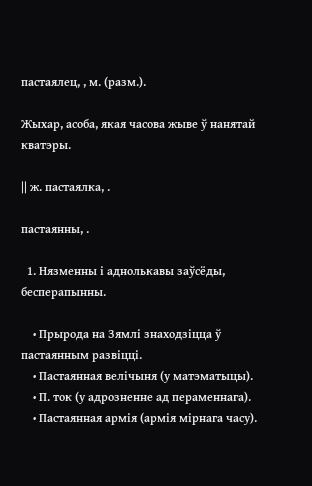пастаялец, , м. (разм.).

Жыхар, асоба, якая часова жыве ў нанятай кватэры.

|| ж. пастаялка, .

пастаянны, .

  1. Нязменны і аднолькавы заўсёды, бесперапынны.

    • Прырода на Зямлі знаходзіцца ў пастаянным развіцці.
    • Пастаянная велічыня (у матэматыцы).
    • П. ток (у адрозненне ад пераменнага).
    • Пастаянная армія (армія мірнага часу).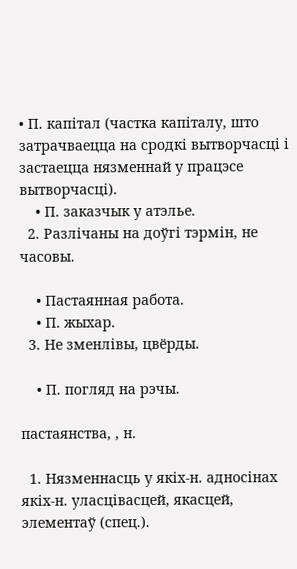• П. капітал (частка капіталу, што затрачваецца на сродкі вытворчасці і застаецца нязменнай у працэсе вытворчасці).
    • П. заказчык у атэлье.
  2. Разлічаны на доўгі тэрмін, не часовы.

    • Пастаянная работа.
    • П. жыхар.
  3. Не зменлівы, цвёрды.

    • П. погляд на рэчы.

пастаянства, , н.

  1. Нязменнасць у якіх-н. адносінах якіх-н. уласцівасцей, якасцей, элементаў (спец.).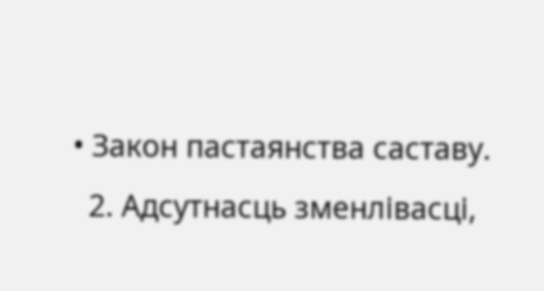• Закон пастаянства саставу.
  2. Адсутнасць зменлівасці,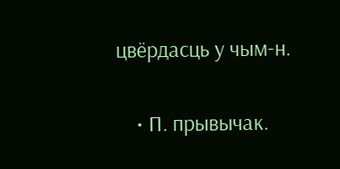цвёрдасць у чым-н.

    • П. прывычак.